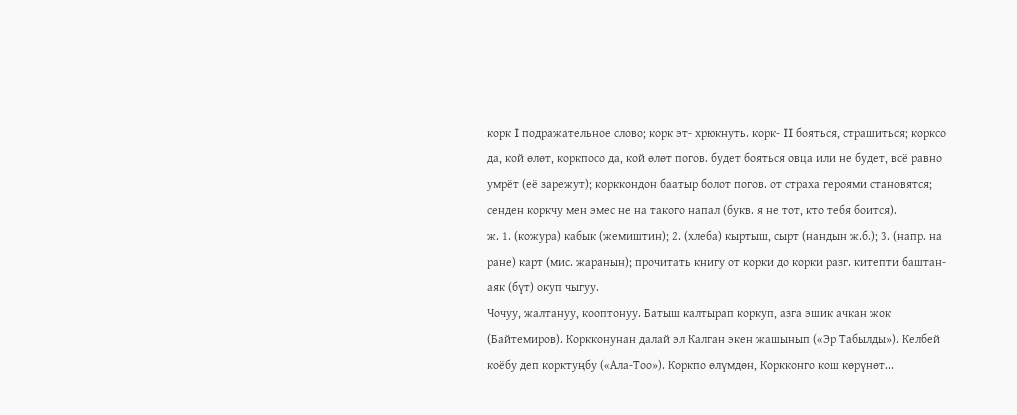корк I подражательное слово; корк эт- хрюкнуть. корк- II бояться, страшиться; корксо да, кой өлөт, коркпосо да, кой өлөт погов. будет бояться овца или не будет, всё равно умрёт (её зарежут); корккондон баатыр болот погов. от страха героями становятся; сенден коркчу мен эмес не на такого напал (букв. я не тот, кто тебя боится).
ж. 1. (кожура) кабык (жемиштин); 2. (хлеба) кыртыш, сырт (нандын ж.б.); 3. (напр. на ране) карт (мис. жаранын); прочитать книгу от корки до корки разг. китепти баштан-аяк (бүт) окуп чыгуу.
Чочуу, жалтануу, кооптонуу. Батыш калтырап коркуп, азга эшик ачкан жок (Байтемиров). Коркконунан далай эл Калган экен жашынып («Эр Табылды»). Келбей коёбу деп корктуңбу («Ала-Тоо»). Коркпо өлүмдөн, Коркконго кош көрүнөт...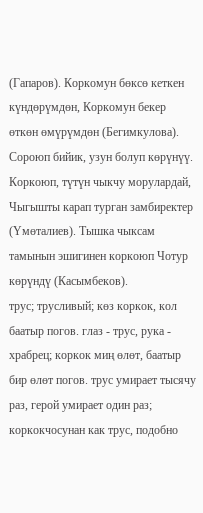(Гапаров). Коркомун бөксө кеткен күндөрүмдөн, Коркомун бекер өткөн өмүрүмдөн (Бегимкулова).
Сороюп бийик, узун болуп көрүнүү. Коркоюп, түтүн чыкчу морулардай, Чыгышты карап турган замбиректер (Үмөталиев). Тышка чыксам тамынын эшигинен коркоюп Чотур көрүндү (Касымбеков).
трус; трусливый; көз коркок, кол баатыр погов. глаз - трус, рука - храбрец; коркок миң өлөт, баатыр бир өлөт погов. трус умирает тысячу раз, герой умирает один раз; коркокчосунан как трус, подобно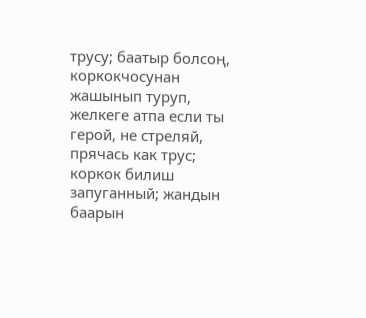трусу; баатыр болсоң, коркокчосунан жашынып туруп, желкеге атпа если ты герой, не стреляй, прячась как трус; коркок билиш запуганный; жандын баарын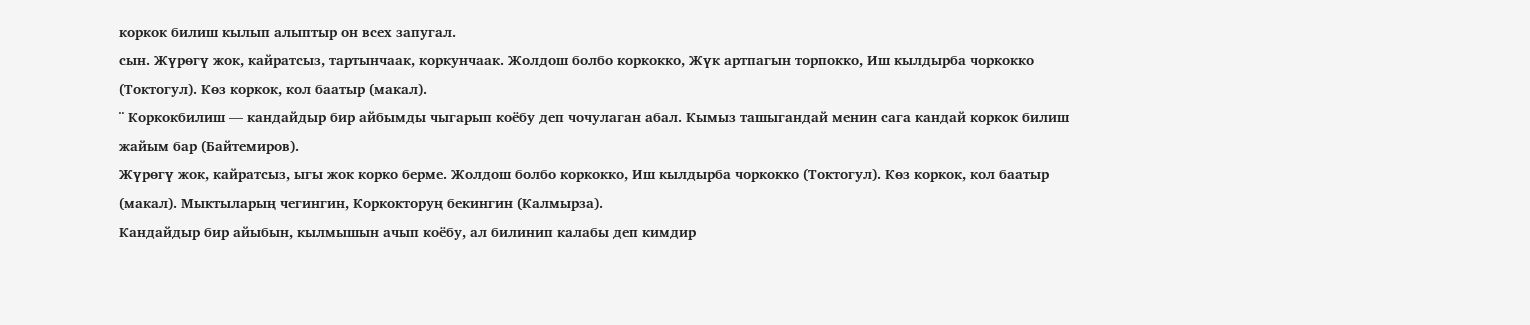коркок билиш кылып алыптыр он всех запугал.
сын. Жүрөгү жок, кайратсыз, тартынчаак, коркунчаак. Жолдош болбо коркокко, Жүк артпагын торпокко, Иш кылдырба чоркокко (Токтогул). Көз коркок, кол баатыр (макал).
¨ Коркокбилиш — кандайдыр бир айбымды чыгарып коёбу деп чочулаган абал. Кымыз ташыгандай менин сага кандай коркок билиш жайым бар (Байтемиров).
Жүрөгү жок, кайратсыз, ыгы жок корко берме. Жолдош болбо коркокко, Иш кылдырба чоркокко (Токтогул). Көз коркок, кол баатыр (макал). Мыктыларың чегингин, Коркокторуң бекингин (Калмырза).
Кандайдыр бир айыбын, кылмышын ачып коёбу, ал билинип калабы деп кимдир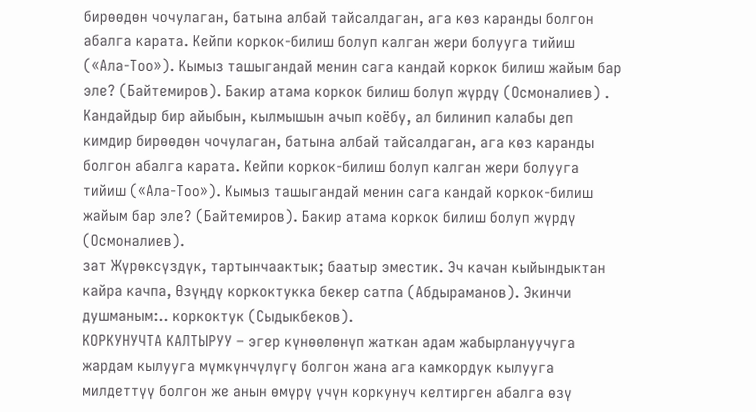бирөөдөн чочулаган, батына албай тайсалдаган, ага көз каранды болгон абалга карата. Кейпи коркок-билиш болуп калган жери болууга тийиш («Ала-Тоо»). Кымыз ташыгандай менин сага кандай коркок билиш жайым бар эле? (Байтемиров). Бакир атама коркок билиш болуп жүрдү (Осмоналиев) .
Кандайдыр бир айыбын, кылмышын ачып коёбу, ал билинип калабы деп кимдир бирөөдөн чочулаган, батына албай тайсалдаган, ага көз каранды болгон абалга карата. Кейпи коркок-билиш болуп калган жери болууга тийиш («Ала-Тоо»). Кымыз ташыгандай менин сага кандай коркок-билиш жайым бар эле? (Байтемиров). Бакир атама коркок билиш болуп жүрдү (Осмоналиев).
зат Жүрөксүздүк, тартынчаактык; баатыр эместик. Эч качан кыйындыктан кайра качпа, Өзүңдү коркоктукка бекер сатпа (Абдыраманов). Экинчи душманым:.. коркоктук (Сыдыкбеков).
КОРКУНУЧТА КАЛТЫРУУ – эгер күнөөлөнүп жаткан адам жабырлануучуга жардам кылууга мүмкүнчүлүгү болгон жана ага камкордук кылууга милдеттүү болгон же анын өмүрү үчүн коркунуч келтирген абалга өзү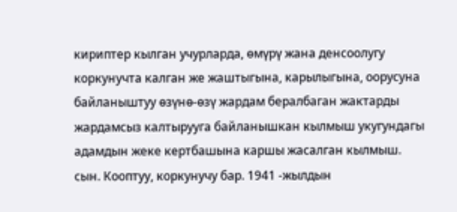кириптер кылган учурларда, өмүрү жана денсоолугу коркунучта калган же жаштыгына, карылыгына, оорусуна байланыштуу өзүнө-өзү жардам бералбаган жактарды жардамсыз калтырууга байланышкан кылмыш укугундагы адамдын жеке кертбашына каршы жасалган кылмыш.
сын. Кооптуу, коркунучу бар. 1941 -жылдын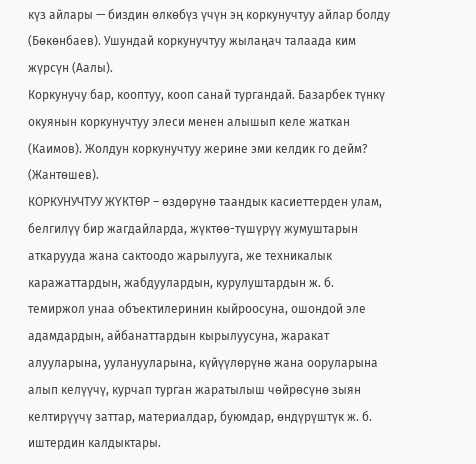күз айлары — биздин өлкөбүз үчүн эң коркунучтуу айлар болду (Бөкөнбаев). Ушундай коркунучтуу жылаңач талаада ким жүрсүн (Аалы).
Коркунучу бар, кооптуу, кооп санай тургандай. Базарбек түнкү окуянын коркунучтуу элеси менен алышып келе жаткан (Каимов). Жолдун коркунучтуу жерине эми келдик го дейм? (Жантөшев).
КОРКУНУЧТУУ ЖҮКТӨР – өздөрүнө таандык касиеттерден улам, белгилүү бир жагдайларда, жүктөө-түшүрүү жумуштарын аткарууда жана сактоодо жарылууга, же техникалык каражаттардын, жабдуулардын, курулуштардын ж. б. темиржол унаа объектилеринин кыйроосуна, ошондой эле адамдардын, айбанаттардын кырылуусуна, жаракат алууларына, ууланууларына, күйүүлөрүнө жана ооруларына алып келүүчү, курчап турган жаратылыш чөйрөсүнө зыян келтирүүчү заттар, материалдар, буюмдар, өндүрүштүк ж. б. иштердин калдыктары.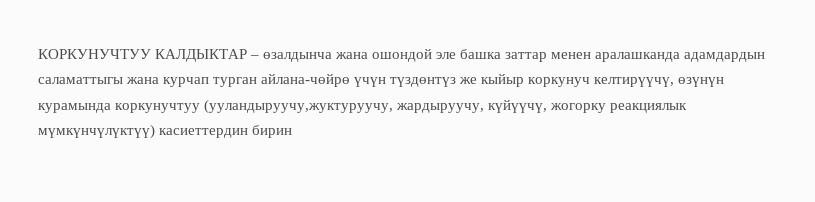КОРКУНУЧТУУ КАЛДЫКТАР – өзалдынча жана ошондой эле башка заттар менен аралашканда адамдардын саламаттыгы жана курчап турган айлана-чөйрө үчүн түздөнтүз же кыйыр коркунуч келтирүүчү, өзүнүн курамында коркунучтуу (ууландыруучу,жуктуруучу, жардыруучу, күйүүчү, жогорку реакциялык мүмкүнчүлүктүү) касиеттердин бирин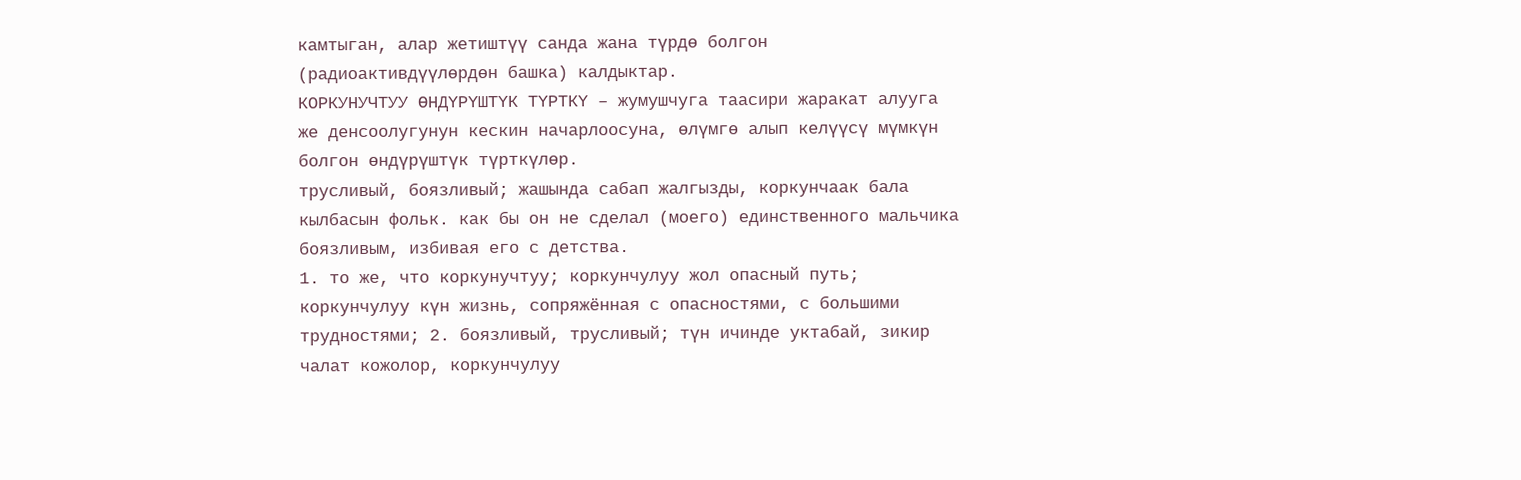камтыган, алар жетиштүү санда жана түрдө болгон (радиоактивдүүлөрдөн башка) калдыктар.
КОРКУНУЧТУУ ӨНДҮРҮШТҮК ТҮРТКҮ – жумушчуга таасири жаракат алууга же денсоолугунун кескин начарлоосуна, өлүмгө алып келүүсү мүмкүн болгон өндүрүштүк түрткүлөр.
трусливый, боязливый; жашында сабап жалгызды, коркунчаак бала кылбасын фольк. как бы он не сделал (моего) единственного мальчика боязливым, избивая его с детства.
1. то же, что коркунучтуу; коркунчулуу жол опасный путь; коркунчулуу күн жизнь, сопряжённая с опасностями, с большими трудностями; 2. боязливый, трусливый; түн ичинде уктабай, зикир чалат кожолор, коркунчулуу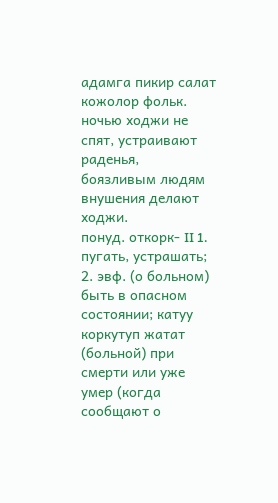адамга пикир салат кожолор фольк. ночью ходжи не спят, устраивают раденья, боязливым людям внушения делают ходжи.
понуд. откорк- II 1. пугать, устрашать; 2. эвф. (о больном) быть в опасном состоянии; катуу коркутуп жатат (больной) при смерти или уже умер (когда сообщают о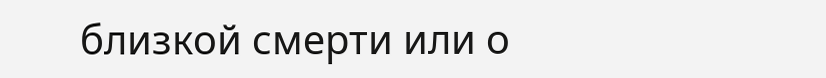близкой смерти или о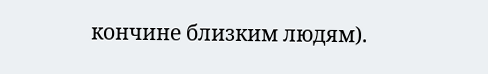кончине близким людям).